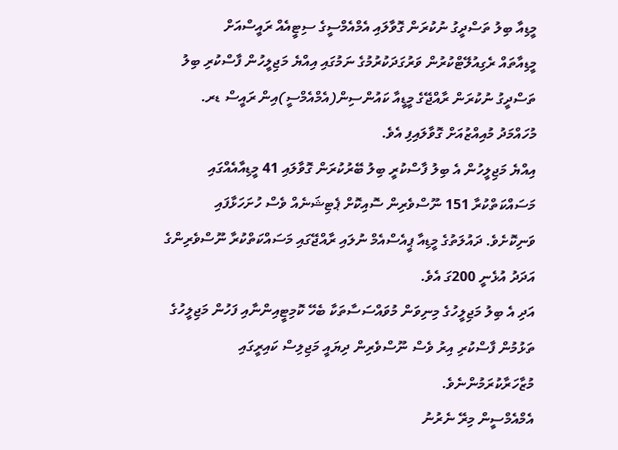މީޑިއާ ބިލު ތަސްދީގު ނުކުރަން ގޮވާލައި އެމްއެމްސީގެ ސިޓީއެއް ރައީސްއަށް
މީޑިއާތައް ރެގިއުލޭޓްކުރުން ވަރުގަދަކުރުމުގެ ނަމުގައި އިއްޔެ މަޖިލީހުން ފާސްކުރި ބިލު ތަސްދީގު ނުކުރަން ރާއްޖޭގެ މީޑީއާ ކައުންސިން(އެމްއެމްސީ)އިން ރައީސް ޑރ. މުހައްމަދު މުއިއްޒުއަށް ގޮވާލައިފި އެވެ.
އިއްޔެ މަޖިލީހުން އެ ބިލު ފާސްކުރީ ބިލު ބޭރުކުރަން ގޮވާލައި 41 މީޑިއާއެއްގައި މަސައްކަތްކުރާ 151 ނޫސްވެރިން ސޮއިކޮށް ޕެޓިޝަނެއް ވެސް ހުށަހަޅާފައި ވަނިކޮށެވެ. ދައުލަތުގެ މީޑިއާ ޕީއެސްއެމް ނުލައި ރާއްޖޭގައި މަސައްކަތްކުރާ ނޫސްވެރިންގެ އަދަދު އުޅެނީ 200ގަ އެވެ.
އަދި އެ ބިލު މަޖިލީހުގެ މިނިވަން މުވައްސަސާތަކާ ބެހޭ ކޮމިޓީއިންނާއި ފަހުން މަޖިލީހުގެ ތަޅުމުން ފާސްކުރި އިރު ވެސް ނޫސްވެރިން ދިޔައީ މަޖިލިސް ކައިރީގައި މުޒާހަރާކުރަމުންނެވެ.
އެމްއެމްސީން މިރޭ ނެރުނު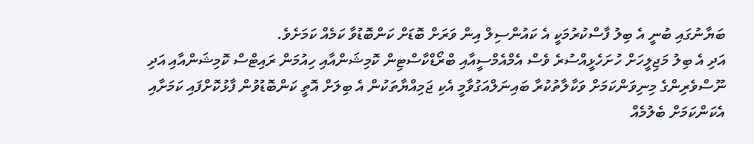ބަޔާނުގައި ބުނީ އެ ބިލު ފާސްކުރުމަކީ އެ ކައުންސިލް އިން ވަރަށް ބޮޑަށް ކަންބޮޑުވާ ކަމެއް ކަމަށެވެ.
އަދި އެ ބިލު މަޖިލީހަށް ހުށަހެޅީއްސުރެ ވެސް އެމްއެމްސީއާއި ބްރޯޑްކާސްޓިން ކޮމިޝަންއާއި ހިއުމަން ރައިޓްސް ކޮމިޝަންއާއި އަދި ނޫސްވެރިންގެ މިނިވަންކަމަށް ވަކާލާތުކުރާ ބައިނަލްއަގުވާމީ އެކި ޖަމިއްޔާތަކުން އެ ބިލަށް އޮތީ ކަންބޮޑުވުން ފާޅުކޮށްފައި ކަމަށާއި އެކަންކަމަށް ބެލުމެއް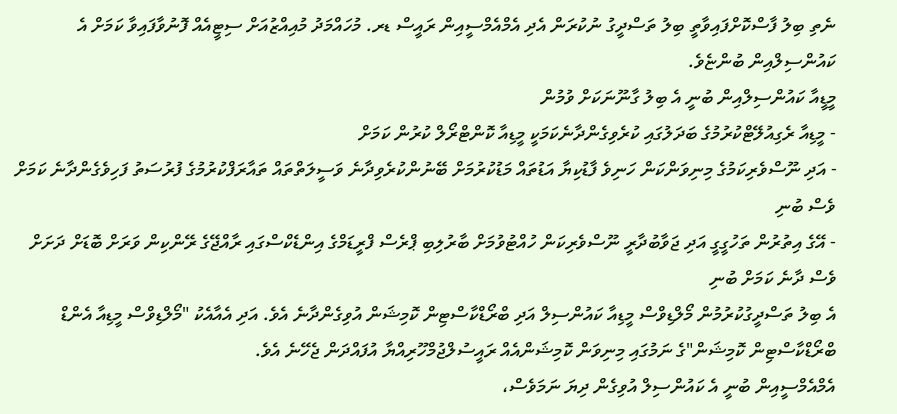ނެތި ބިލު ފާސްކޮށްފައިވާތީ ބިލު ތަސްދީގު ނުކުރަން އެދި އެމްއެމްސީއިން ރައީސް ޑރ. މުހައްމަދު މުއިއްޒުއަށް ސިޓީއެއް ފޮނުވާފައިވާ ކަމަށް އެ ކައުންސިލްއިން ބުންޏެވެ.
މީޑީއާ ކައުންސިލްއިން ބުނީ އެ ބިލު ގާނޫނަކަށް ވުމުން
- މީޑިއާ ރެގިއުލޭޓްކުރުމުގެ ބަދަލުގައި ކުރެވިގެންދާނެކަމަކީ މީޑިއާ ކޮންޓްރޯލް ކުރުން ކަމަށް
- އަދި ނޫސްވެރިކަމުގެ މިނިވަންކަން ހަނިވެ ފާޑުކިޔާ އަޑުތައް މަޑުކުރުމަށް ބޭނުންކުރެވިދާނެ ވަސީލަތްތައް ތައާރަފްކުރުމުގެ ފުރުސަތު ފަހިވެގެންދާނެ ކަމަށް ވެސް ބުނި
- އޭގެ އިތުރުން ތަހުގީގީ އަދި ޖަވާބުދާރީ ނޫސްވެރިކަން ހުއްޓުވުމަށް ބާރުލިބި ޕްރެސް ފްރީޑަމްގެ އިންޑެކްސްގައި ރާއްޖޭގެ ރޭންކިން ވަރަށް ބޮޑަށް ދަށަށް ވެސް ދާނެ ކަމަށް ބުނި
އެ ބިލު ތަސްދީގުކުރުމުން މޯލްޑިވްސް މީޑިއާ ކައުންސިލް އަދި ބްރޯޑްކާސްޓިން ކޮމިޝަން އުވިގެންދާނެ އެވެ. އަދި އެއާއެކު "މޯލްޑިވްސް މީޑިއާ އެންޑް ބްރޯޑްކާސްޓިން ކޮމިޝަން"ގެ ނަމުގައި މިނިވަން ކޮމިޝަންއެއް ރައީސުލްޖުމްހޫރިއްޔާ އުފައްދަން ޖެހޭނެ އެވެ.
އެމްއެމްސީއިން ބުނީ އެ ކައުންސިލް އުވިގެން ދިޔަ ނަމަވެސް،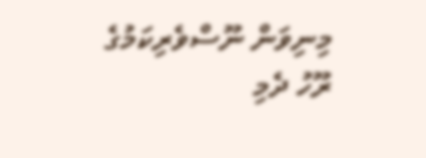މިނިވަން ނޫސްވެރިކަމުގެ ރޫހު ދެމި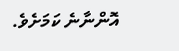އޮންނާނެ ކަމަށެވެ.